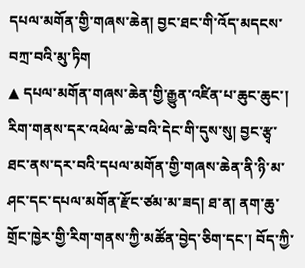དཔལ་མགོན་གྱི་གཞས་ཆེན། བྱང་ཐང་གི་འོད་མདངས་བཀྲ་བའི་མུ་ཏིག
▲ དཔལ་མགོན་གཞས་ཆེན་གྱི་རྒྱུན་འཛིན་པ་ཆུང་ཆུང་།
རིག་གནས་དར་འཕེལ་ཆེ་བའི་དེང་གི་དུས་སུ། བྱང་རྩྭ་ཐང་ནས་དར་བའི་དཔལ་མགོན་གྱི་གཞས་ཆེན་ནི་ཉི་མ་ཤང་དང་དཔལ་མགོན་རྫོང་ཙམ་མ་ཟད། ཐ་ན། ནག་ཆུ་གྲོང་ཁྱེར་གྱི་རིག་གནས་ཀྱི་མཚོན་བྱེད་ཅིག་དང་། བོད་ཀྱི་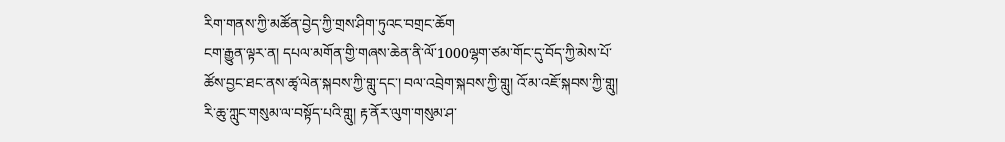རིག་གནས་ཀྱི་མཚོན་བྱེད་ཀྱི་གྲས་ཤིག་ཏུའང་བགྲང་ཆོག
ངག་རྒྱུན་ལྟར་ན། དཔལ་མགོན་གྱི་གཞས་ཆེན་ནི་ལོ་1000ལྷག་ཙམ་གོང་དུ་བོད་ཀྱི་མེས་པོ་ཚོས་བྱང་ཐང་ནས་ཚྭ་ལེན་སྐབས་ཀྱི་གླུ་དང་། བལ་འབྲེག་སྐབས་ཀྱི་གླུ། འོ་མ་འཇོ་སྐབས་ཀྱི་གླུ། རི་ཆུ་ཀླུང་གསུམ་ལ་བསྟོད་པའི་གླུ། རྟ་ནོར་ལུག་གསུམ་ཤ་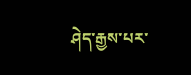ཤེད་རྒྱས་པར་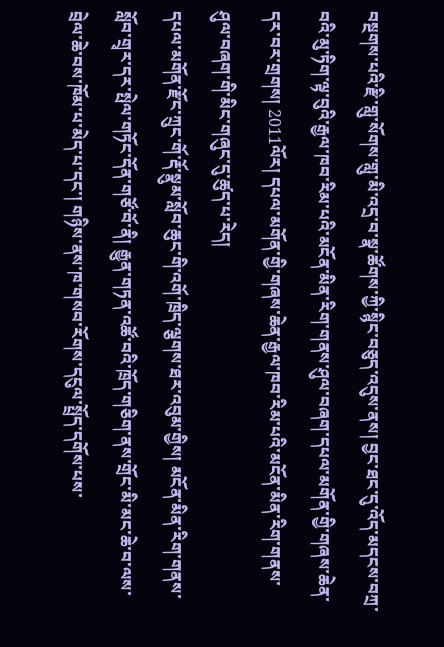བསྔགས་པའི་རྫི་གླུ་སོགས་གླུ་མི་འདྲ་བ་སྣ་ཚོགས་ཀྱི་སྙིང་བཅུད་འདུས་ནས། བྱང་ཐང་དུ་འོད་མདངས་བཀྲ་བའི་མུ་ཏིག་ལྟ་བུའི་རྒྱལ་ཁབ་རིམ་པའི་མངོན་མིན་རིག་གནས་ཤུལ་བཞག་དཔལ་མགོན་གྱི་གཞས་ཆེན་དར་བར་གྲགས། 2011ལོར། དཔལ་མགོན་གྱི་གཞས་ཆེན་རྒྱལ་ཁབ་རིམ་པའི་མངོན་མིན་རིག་གནས་ཤུལ་བཞག་གི་མིང་གཞུང་དུ་ཚུད་པ་རེད།
དཔལ་མགོན་རྫོང་ཀྲུང་གོ་རྡོ་སྣུམ་སློབ་ཆུང་གི་འགོ་ཁྲིད་ལྕགས་ཐར་འབུམ་གྱིས། མངོན་མིན་རིག་གནས་སློབ་གྲྭར་དར་སྤེལ་གཏོང་དོན་གཙོ་བོ་ནི། རྒྱུན་གཏན་འཚོ་བའི་ཁྲོད་གཅིག་ནས་གྲོང་མི་མང་ཆེ་བ་ལས་བྲེལ་ཆེ་བས་ཁོམ་པ་མེད་པ་དང་། གཉིས་ནས་ཁ་གསབ་རོགས་དངུལ་སྤྲོད་དགོས་པས་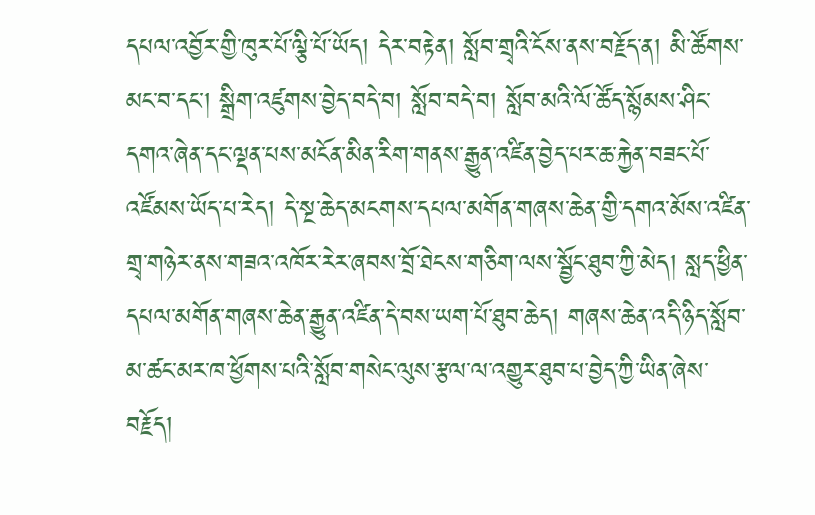དཔལ་འབྱོར་གྱི་ཁུར་པོ་ལྕི་པོ་ཡོད། དེར་བརྟེན། སློབ་གྲྭའི་ངོས་ནས་བརྗོད་ན། མི་ཚོགས་མང་བ་དང་། སྒྲིག་འཛུགས་བྱེད་བདེ་བ། སློབ་བདེ་བ། སློབ་མའི་ལོ་ཚོད་སྙོམས་ཤིང་དགའ་ཞེན་དང་ལྡན་པས་མངོན་མིན་རིག་གནས་རྒྱུན་འཛིན་བྱེད་པར་ཆ་རྐྱེན་བཟང་པོ་འཛོམས་ཡོད་པ་རེད། དེ་སྔ་ཆེད་མངགས་དཔལ་མགོན་གཞས་ཆེན་གྱི་དགའ་མོས་འཛིན་གྲྭ་གཉེར་ནས་གཟའ་འཁོར་རེར་ཞབས་བྲོ་ཐེངས་གཅིག་ལས་སྦྱོང་ཐུབ་ཀྱི་མེད། སླད་ཕྱིན་དཔལ་མགོན་གཞས་ཆེན་རྒྱུན་འཛིན་དེ་བས་ཡག་པོ་ཐུབ་ཆེད། གཞས་ཆེན་འདི་ཉིད་སློབ་མ་ཚང་མར་ཁ་ཕྱོགས་པའི་སློབ་གསེང་ལུས་རྩལ་ལ་འགྱུར་ཐུབ་པ་བྱེད་ཀྱི་ཡིན་ཞེས་བརྗོད།